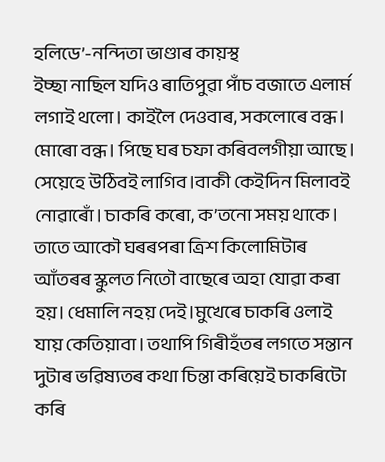হলিডে’-নন্দিতা ভাণ্ডাৰ কায়স্থ
ইচ্ছা নাছিল যদিও ৰাতিপুৱা পাঁচ বজাতে এলাৰ্ম লগাই থলো। কাইলৈ দেওবাৰ, সকলোৰে বন্ধ। মোৰো বন্ধ। পিছে ঘৰ চফা কৰিবলগীয়া আছে। সেয়েহে উঠিবই লাগিব।বাকী কেইদিন মিলাবই নোৱাৰোঁ। চাকৰি কৰো, ক’তনো সময় থাকে। তাতে আকৌ ঘৰৰপৰা ত্ৰিশ কিলোমিটাৰ আঁতৰৰ স্কুলত নিতৌ বাছেৰে অহা যোৱা কৰা হয়। ধেমালি নহয় দেই।মুখেৰে চাকৰি ওলাই যায় কেতিয়াবা। তথাপি গিৰীহঁতৰ লগতে সন্তান দুটাৰ ভৱিষ্যতৰ কথা চিন্তা কৰিয়েই চাকৰিটো কৰি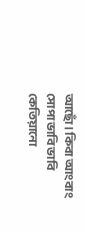আছোঁ। কিবা আংবাং সোপা ভাবি ভাবি কেতিয়ানো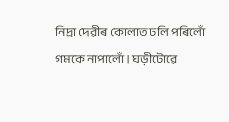নিদ্ৰা দেৱীৰ কোলাত ঢলি পৰিলোঁ গমকে নাপালোঁ। ঘড়ীটোৱে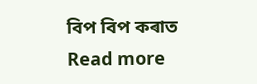বিপ বিপ কৰাত
Read more